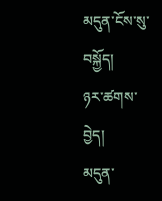མདུན་ངོས་སུ་བསྐྱོད།
ཉར་ཚགས་བྱེད།
མདུན་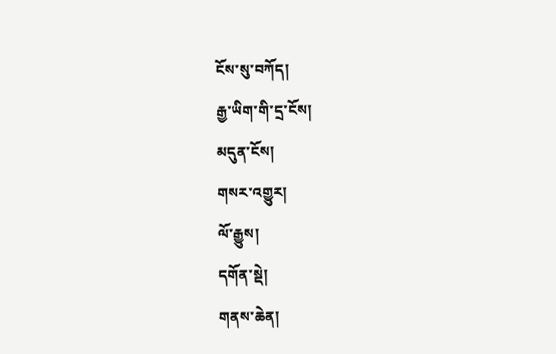ངོས་སུ་བཀོད།
རྒྱ་ཡིག་གི་དྲ་ངོས།
མདུན་ངོས།
གསར་འགྱུར།
ལོ་རྒྱུས།
དགོན་སྡེ།
གནས་ཆེན།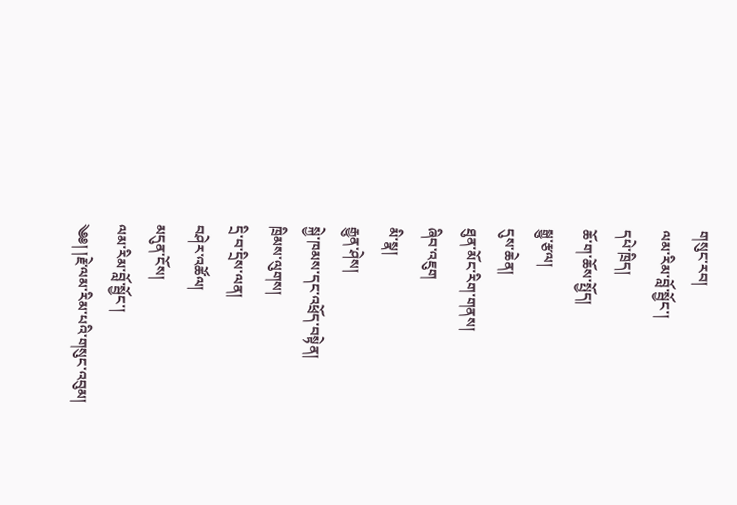གསུང་རབ།
ལམ་རིམ་བློ་སྦྱོང་།
དཔེ་ཁྲིད།
ཆོ་ག་ཆོས་སྤྱོད།
སྒྱུ་རྩལ།
དུས་ཆེན།
ཐུན་མོང་རིག་གནས།
ཞིབ་འཇུག
མི་སྣ།
རྒྱུན་ཤེས།
སྐྱེ་ཁམས་དང་འཕྲོད་བསྟེན།
ཁྲིམས་ལུགས།
དྲི་བ་དྲིས་ལན།
བཤེར་འཚོལ།
མདུན་ངོས།
ལམ་རིམ་བློ་སྦྱོང་།
༄༅། །རྗེ་ལམ་རིམ་པའི་གསུང་འབུམ།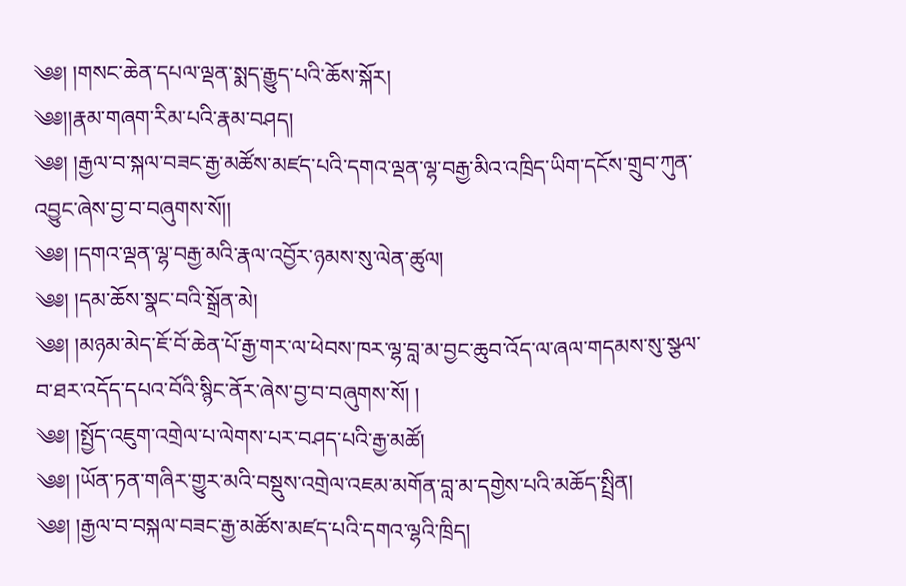༄༅། །གསང་ཆེན་དཔལ་ལྡན་སྨད་རྒྱུད་པའི་ཆོས་སྐོར།
༄༅།།རྣམ་གཞག་རིམ་པའི་རྣམ་བཤད།
༄༅། །རྒྱལ་བ་སྐལ་བཟང་རྒྱ་མཚོས་མཛད་པའི་དགའ་ལྡན་ལྷ་བརྒྱ་མིའ་འཁྲིད་ཡིག་དངོས་གྲུབ་ཀུན་འབྱུང་ཞེས་བྱ་བ་བཞུགས་སོ།།
༄༅། །དགའ་ལྡན་ལྷ་བརྒྱ་མའི་རྣལ་འབྱོར་ཉམས་སུ་ལེན་ཚུལ།
༄༅། །དམ་ཆོས་སྣང་བའི་སྒྲོན་མེ།
༄༅། །མཉམ་མེད་ཇོ་བོ་ཆེན་པོ་རྒྱ་གར་ལ་ཕེབས་ཁར་ལྷ་བླ་མ་བྱང་ཆུབ་འོད་ལ་ཞལ་གདམས་སུ་སྩལ་བ་ཐར་འདོད་དཔའ་བོའི་སྙིང་ནོར་ཞེས་བྱ་བ་བཞུགས་སོ། །
༄༅། །སྤྱོད་འཇུག་འགྲེལ་པ་ལེགས་པར་བཤད་པའི་རྒྱ་མཚོ།
༄༅། །ཡོན་ཏན་གཞིར་གྱུར་མའི་བསྡུས་འགྲེལ་འཇམ་མགོན་བླ་མ་དགྱེས་པའི་མཆོད་སྤྲིན།
༄༅། །རྒྱལ་བ་བསྐལ་བཟང་རྒྱ་མཚོས་མཛད་པའི་དགའ་ལྷའི་ཁྲིད།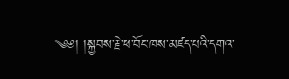༄༅། །སྐྱབས་རྗེ་ཕ་བོང་ཁས་མཛད་པའི་དགའ་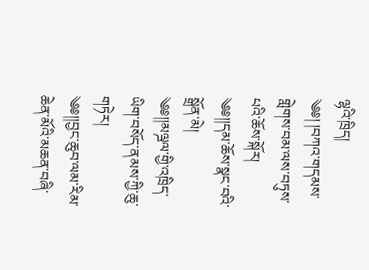ལྷའི་ཁྲིད།
༄༅། །བཀའ་གདམས་གླེགས་བམ་ལས་བཏུས་པའི་ཆོས་སྐོར།
༄༅།།དམ་ཆོས་སྣང་བའི་སྒྲོན་མེ།
༄༅།།མལྜལ་གྱི་འཁྲིད་ཡིག་བསོད་ནམས་ཀྱི་ཆུ་གཏེར།
༄༅།།བྱང་ཆུབ་ལམ་རིམ་ཆེན་མོའི་མཆན་བཞི་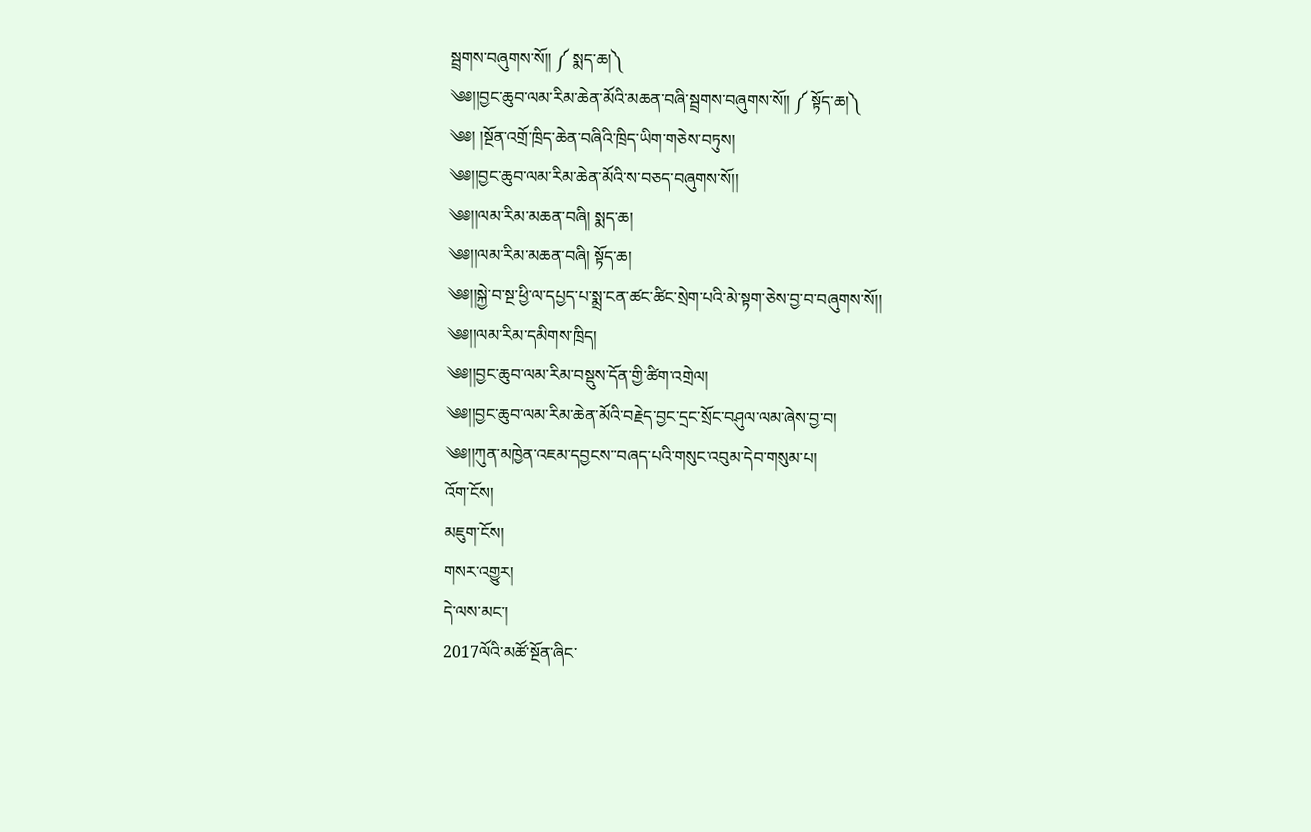སྦྲགས་བཞུགས་སོ།། ༼ སྨད་ཆ།༽
༄༅།།བྱང་ཆུབ་ལམ་རིམ་ཆེན་མོའི་མཆན་བཞི་སྦྲགས་བཞུགས་སོ།། ༼ སྟོད་ཆ།༽
༄༅། །སྔོན་འགྲོ་ཁྲིད་ཆེན་བཞིའི་ཁྲིད་ཡིག་གཅེས་བཏུས།
༄༅།།བྱང་ཆུབ་ལམ་རིམ་ཆེན་མོའི་ས་བཅད་བཞུགས་སོ།།
༄༅།།ལམ་རིམ་མཆན་བཞི། སྨད་ཆ།
༄༅།།ལམ་རིམ་མཆན་བཞི། སྟོད་ཆ།
༄༅།།སྐྱེ་བ་སྔ་ཕྱི་ལ་དཔྱད་པ་སྨྲ་ངན་ཚང་ཚིང་སྲེག་པའི་མེ་སྟག་ཅེས་བྱ་བ་བཞུགས་སོ།།
༄༅།།ལམ་རིམ་དམིགས་ཁྲིད།
༄༅།།བྱང་ཆུབ་ལམ་རིམ་བསྡུས་དོན་གྱི་ཚིག་འགྲེལ།
༄༅།།བྱང་ཆུབ་ལམ་རིམ་ཆེན་མོའི་བརྗེད་བྱང་དྲང་སྲོང་བཤུལ་ལམ་ཞེས་བྱ་བ།
༄༅།།ཀུན་མཁྱེན་འཇམ་དབྱངས་་བཞད་པའི་གསུང་འབུམ་དེབ་གསུམ་པ།
འོག་ངོས།
མཇུག་ངོས།
གསར་འགྱུར།
དེ་ལས་མང་།
2017ལོའི་མཚོ་སྔོན་ཞིང་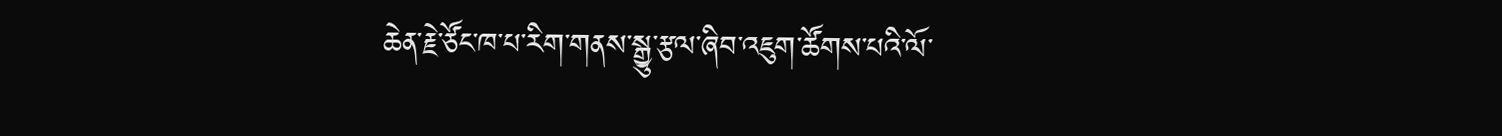ཆེན་རྗེ་ཙོང་ཁ་པ་རིག་གནས་སྒྱུ་རྩལ་ཞིབ་འཇུག་ཚོགས་པའི་ལོ་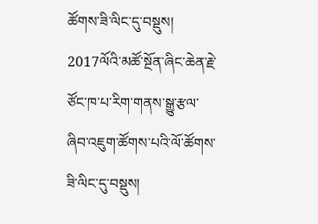ཚོགས་ཟི་ལིང་དུ་བསྡུས།
2017ལོའི་མཚོ་སྔོན་ཞིང་ཆེན་རྗེ་ཙོང་ཁ་པ་རིག་གནས་སྒྱུ་རྩལ་ཞིབ་འཇུག་ཚོགས་པའི་ལོ་ཚོགས་ཟི་ལིང་དུ་བསྡུས།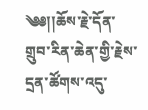༄༅།།ཆོས་རྗེ་དོན་གྲུབ་རིན་ཆེན་གྱི་རྗེས་དྲན་ཚོགས་འདུ་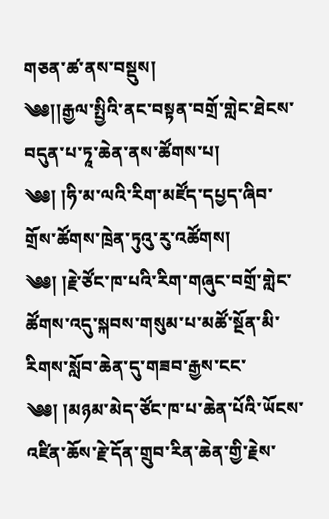གཅན་ཚ་ནས་བསྡུས།
༄༅།།རྒྱལ་སྤྱིའི་ནང་བསྟན་བགྲོ་གླེང་ཐེངས་བདུན་པ་ཏཱ་ཆེན་ནས་ཚོགས་པ།
༄༅། །ཧི་མ་ལའི་རིག་མཛོད་དཔྱད་ཞིབ་གྲོས་ཚོགས་ཁྲེན་ཏུའུ་རུ་འཚོགས།
༄༅། །རྗེ་ཙོང་ཁ་པའི་རིག་གཞུང་བགྲོ་གླེང་ཚོགས་འདུ་སྐབས་གསུམ་པ་མཚོ་སྔོན་མི་རིགས་སློབ་ཆེན་དུ་གཟབ་རྒྱས་ངང་
༄༅། །མཉམ་མེད་ཙོང་ཁ་པ་ཆེན་པོའི་ཡོངས་འཛིན་ཆོས་རྗེ་དོན་གྲུབ་རིན་ཆེན་གྱི་རྗེས་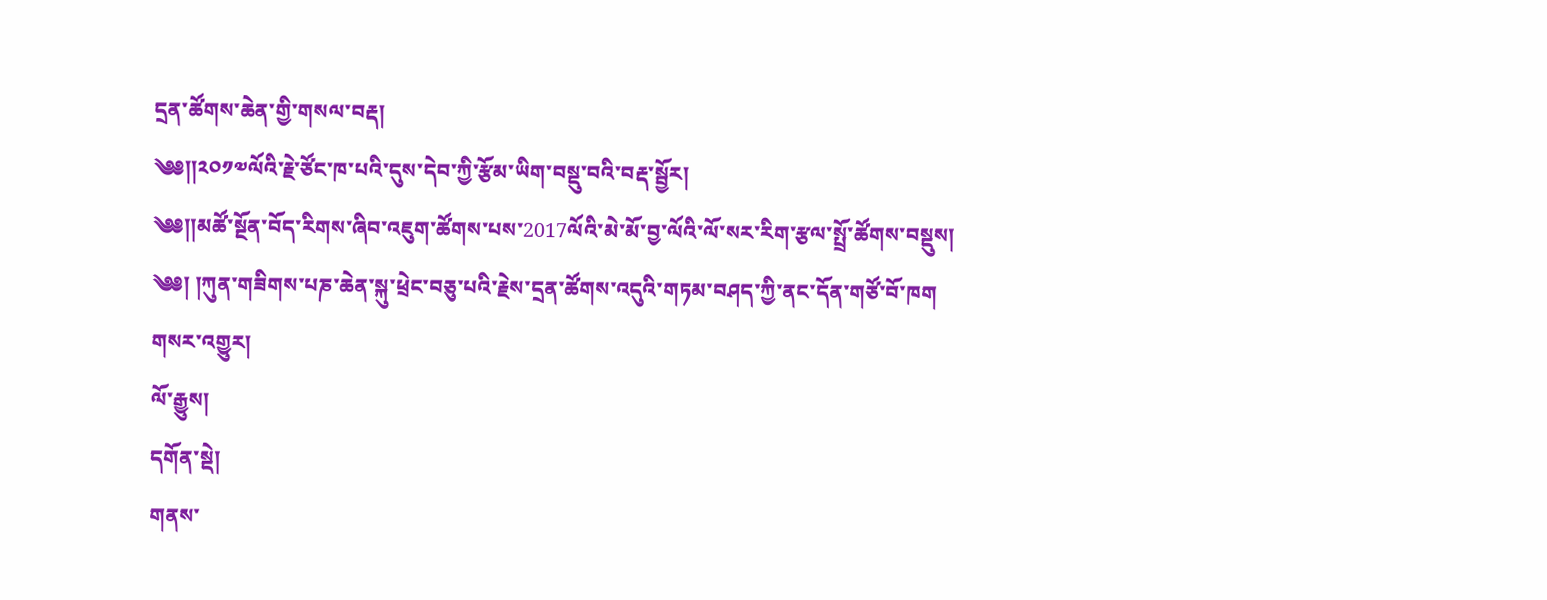དྲན་ཚོགས་ཆེན་གྱི་གསལ་བརྡ།
༄༅།།༢༠༡༧ལོའི་རྗེ་ཙོང་ཁ་པའི་དུས་དེབ་ཀྱི་རྩོམ་ཡིག་བསྡུ་བའི་བརྡ་སྦྱོར།
༄༅།།མཚོ་སྔོན་བོད་རིགས་ཞིབ་འཇུག་ཚོགས་པས་2017ལོའི་མེ་མོ་བྱ་ལོའི་ལོ་སར་རིག་རྩལ་སྤྲོ་ཚོགས་བསྡུས།
༄༅། །ཀུན་གཟིགས་པཎ་ཆེན་སྐུ་ཕྲེང་བཅུ་པའི་རྗེས་དྲན་ཚོགས་འདུའི་གཏམ་བཤད་ཀྱི་ནང་དོན་གཙོ་བོ་ཁག
གསར་འགྱུར།
ལོ་རྒྱུས།
དགོན་སྡེ།
གནས་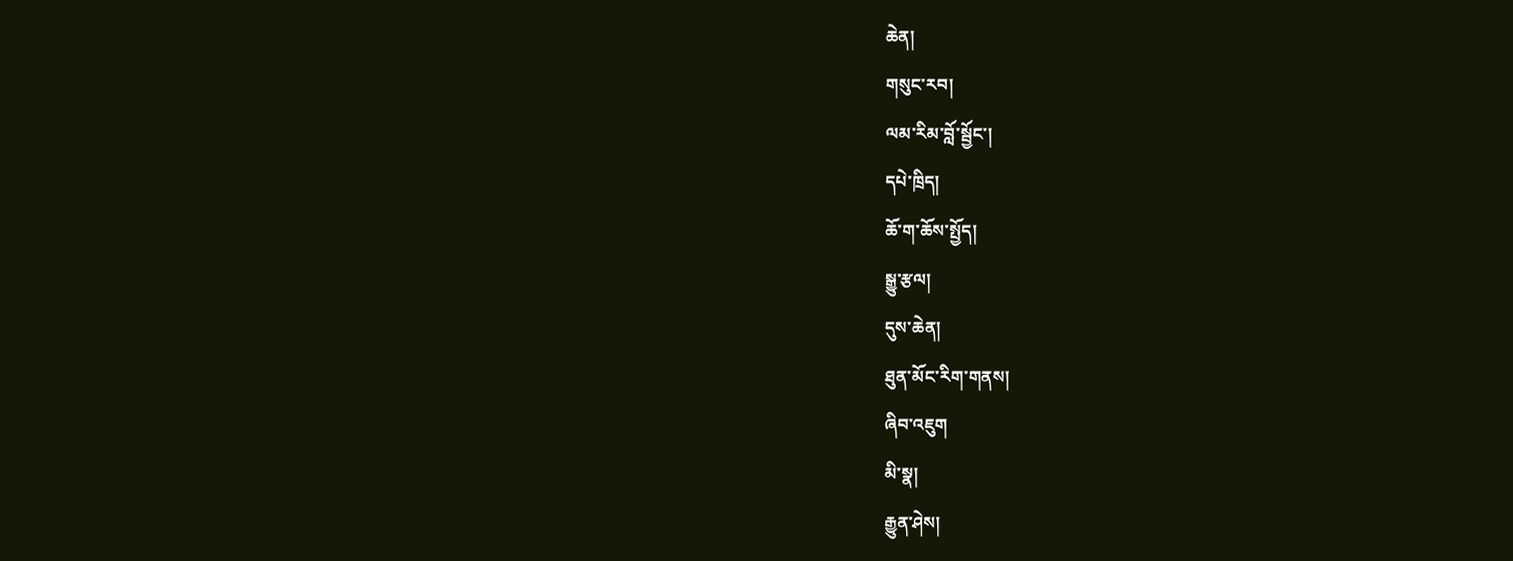ཆེན།
གསུང་རབ།
ལམ་རིམ་བློ་སྦྱོང་།
དཔེ་ཁྲིད།
ཆོ་ག་ཆོས་སྤྱོད།
སྒྱུ་རྩལ།
དུས་ཆེན།
ཐུན་མོང་རིག་གནས།
ཞིབ་འཇུག
མི་སྣ།
རྒྱུན་ཤེས།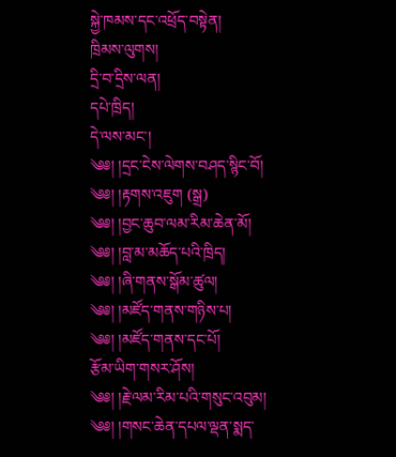སྐྱེ་ཁམས་དང་འཕྲོད་བསྟེན།
ཁྲིམས་ལུགས།
དྲི་བ་དྲིས་ལན།
དཔེ་ཁྲིད།
དེ་ལས་མང་།
༄༅། །དྲང་ངེས་ལེགས་བཤད་སྙིང་བོ།
༄༅། །རྟགས་འཇུག (སྒྲ)
༄༅། །བྱང་ཆུབ་ལམ་རིམ་ཆེན་མོ།
༄༅། །བླ་མ་མཆོད་པའི་ཁྲིད།
༄༅། །ཞི་གནས་སྒོམ་ཚུལ།
༄༅། །མཛོད་གནས་གཉིས་པ།
༄༅། །མཛོད་གནས་དང་པོ།
རྩོམ་ཡིག་གསར་ཤོས།
༄༅། །རྗེ་ལམ་རིམ་པའི་གསུང་འབུམ།
༄༅། །གསང་ཆེན་དཔལ་ལྡན་སྨད་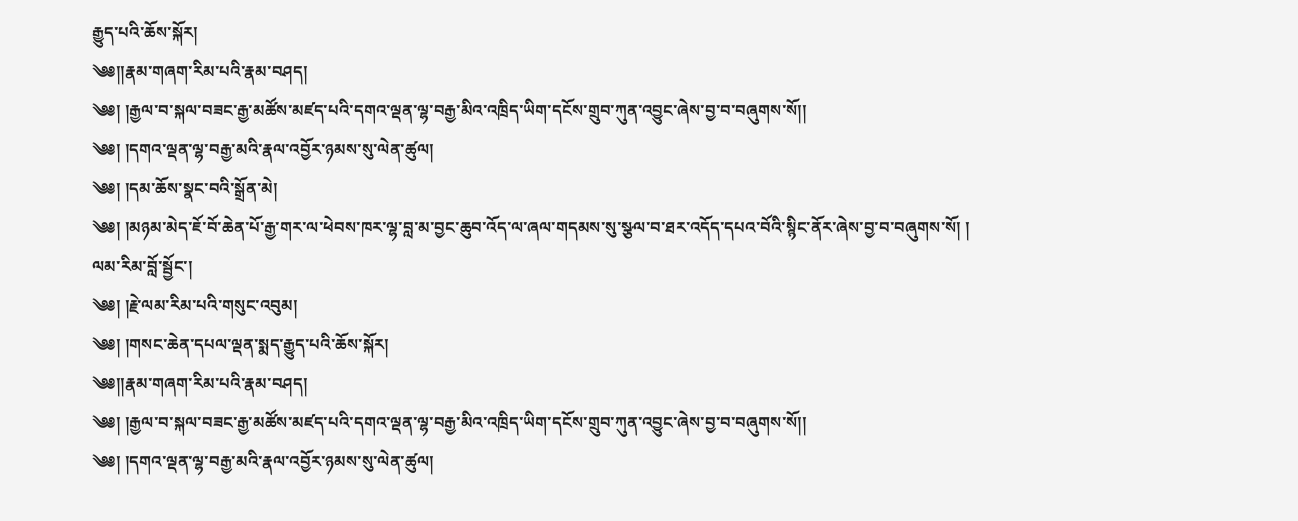རྒྱུད་པའི་ཆོས་སྐོར།
༄༅།།རྣམ་གཞག་རིམ་པའི་རྣམ་བཤད།
༄༅། །རྒྱལ་བ་སྐལ་བཟང་རྒྱ་མཚོས་མཛད་པའི་དགའ་ལྡན་ལྷ་བརྒྱ་མིའ་འཁྲིད་ཡིག་དངོས་གྲུབ་ཀུན་འབྱུང་ཞེས་བྱ་བ་བཞུགས་སོ།།
༄༅། །དགའ་ལྡན་ལྷ་བརྒྱ་མའི་རྣལ་འབྱོར་ཉམས་སུ་ལེན་ཚུལ།
༄༅། །དམ་ཆོས་སྣང་བའི་སྒྲོན་མེ།
༄༅། །མཉམ་མེད་ཇོ་བོ་ཆེན་པོ་རྒྱ་གར་ལ་ཕེབས་ཁར་ལྷ་བླ་མ་བྱང་ཆུབ་འོད་ལ་ཞལ་གདམས་སུ་སྩལ་བ་ཐར་འདོད་དཔའ་བོའི་སྙིང་ནོར་ཞེས་བྱ་བ་བཞུགས་སོ། །
ལམ་རིམ་བློ་སྦྱོང་།
༄༅། །རྗེ་ལམ་རིམ་པའི་གསུང་འབུམ།
༄༅། །གསང་ཆེན་དཔལ་ལྡན་སྨད་རྒྱུད་པའི་ཆོས་སྐོར།
༄༅།།རྣམ་གཞག་རིམ་པའི་རྣམ་བཤད།
༄༅། །རྒྱལ་བ་སྐལ་བཟང་རྒྱ་མཚོས་མཛད་པའི་དགའ་ལྡན་ལྷ་བརྒྱ་མིའ་འཁྲིད་ཡིག་དངོས་གྲུབ་ཀུན་འབྱུང་ཞེས་བྱ་བ་བཞུགས་སོ།།
༄༅། །དགའ་ལྡན་ལྷ་བརྒྱ་མའི་རྣལ་འབྱོར་ཉམས་སུ་ལེན་ཚུལ།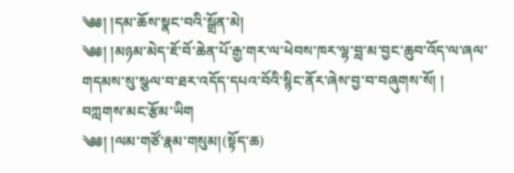༄༅། །དམ་ཆོས་སྣང་བའི་སྒྲོན་མེ།
༄༅། །མཉམ་མེད་ཇོ་བོ་ཆེན་པོ་རྒྱ་གར་ལ་ཕེབས་ཁར་ལྷ་བླ་མ་བྱང་ཆུབ་འོད་ལ་ཞལ་གདམས་སུ་སྩལ་བ་ཐར་འདོད་དཔའ་བོའི་སྙིང་ནོར་ཞེས་བྱ་བ་བཞུགས་སོ། །
བཀླགས་མང་རྩོམ་ཡིག
༄༅། །ལམ་གཙོ་རྣམ་གསུམ།(སྟོད་ཆ)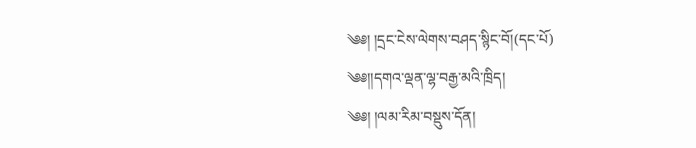༄༅། །དྲང་ངེས་ལེགས་བཤད་སྙིང་བོ།(དང་པོ)
༄༅།།དགའ་ལྡན་ལྷ་བརྒྱ་མའི་ཁྲིད།
༄༅། །ལམ་རིམ་བསྡུས་དོན།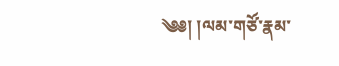༄༅། །ལམ་གཙོ་རྣམ་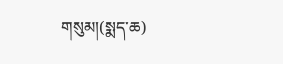གསུམ།(སྨད་ཆ)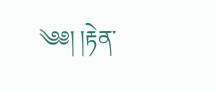༄༅། །རྟེན་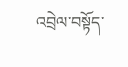འབྲེལ་བསྟོད་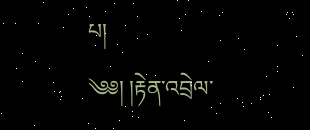པ།
༄༅། །རྟེན་འབྲེལ་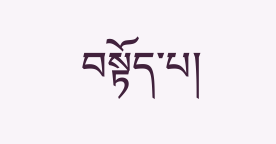བསྟོད་པ།